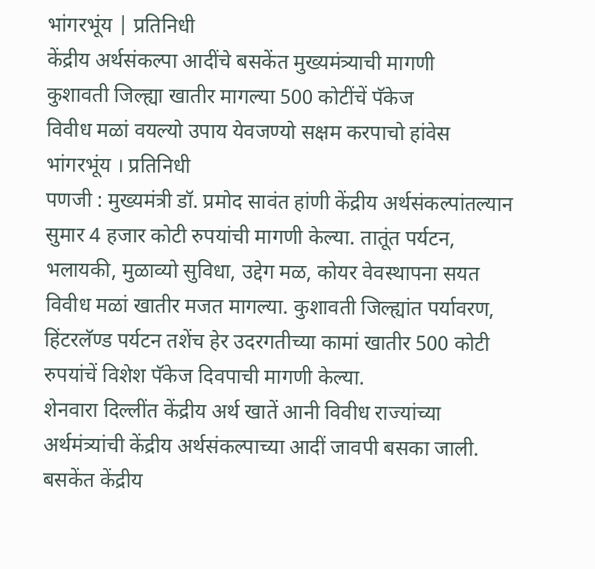भांगरभूंय | प्रतिनिधी
केंद्रीय अर्थसंकल्पा आदींचे बसकेंत मुख्यमंत्र्याची मागणी
कुशावती जिल्ह्या खातीर मागल्या 500 कोटींचें पॅकेज
विवीध मळां वयल्यो उपाय येवजण्यो सक्षम करपाचो हांवेस
भांगरभूंय । प्रतिनिधी
पणजी : मुख्यमंत्री डॉ. प्रमोद सावंत हांणी केंद्रीय अर्थसंकल्पांतल्यान सुमार 4 हजार कोटी रुपयांची मागणी केल्या. तातूंत पर्यटन, भलायकी, मुळाव्यो सुविधा, उद्देग मळ, कोयर वेवस्थापना सयत विवीध मळां खातीर मजत मागल्या. कुशावती जिल्ह्यांत पर्यावरण, हिंटरलॅण्ड पर्यटन तशेंच हेर उदरगतीच्या कामां खातीर 500 कोटी रुपयांचें विशेश पॅकेज दिवपाची मागणी केल्या.
शेनवारा दिल्लींत केंद्रीय अर्थ खातें आनी विवीध राज्यांच्या अर्थमंत्र्यांची केंद्रीय अर्थसंकल्पाच्या आदीं जावपी बसका जाली. बसकेंत केंद्रीय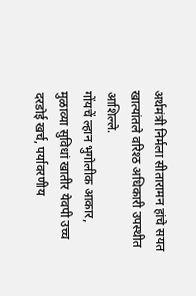अर्थमंत्री निर्मला सीतारामन हांचे सयत खात्यांतले वरिश्ठ अधिकारी उपस्थीत आशिल्ले.
गोंयचें ल्हान भुगोलीक आकार, मुळाव्या सुविधां खातीर येवपी उच्च दरडोई खर्च, पर्यावरणीय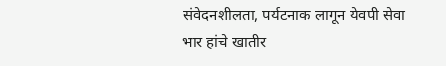संवेदनशीलता, पर्यटनाक लागून येवपी सेवा भार हांचे खातीर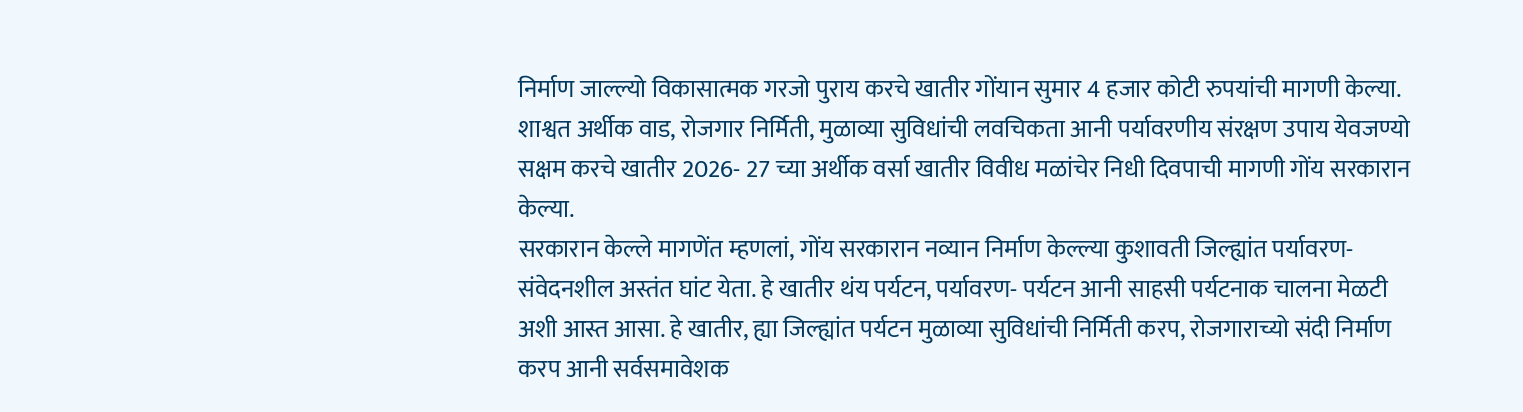निर्माण जाल्ल्यो विकासात्मक गरजो पुराय करचे खातीर गोंयान सुमार 4 हजार कोटी रुपयांची मागणी केल्या. शाश्वत अर्थीक वाड, रोजगार निर्मिती, मुळाव्या सुविधांची लवचिकता आनी पर्यावरणीय संरक्षण उपाय येवजण्यो सक्षम करचे खातीर 2026- 27 च्या अर्थीक वर्सा खातीर विवीध मळांचेर निधी दिवपाची मागणी गोंय सरकारान केल्या.
सरकारान केल्ले मागणेंत म्हणलां, गोंय सरकारान नव्यान निर्माण केल्ल्या कुशावती जिल्ह्यांत पर्यावरण- संवेदनशील अस्तंत घांट येता. हे खातीर थंय पर्यटन, पर्यावरण- पर्यटन आनी साहसी पर्यटनाक चालना मेळटी अशी आस्त आसा. हे खातीर, ह्या जिल्ह्यांत पर्यटन मुळाव्या सुविधांची निर्मिती करप, रोजगाराच्यो संदी निर्माण करप आनी सर्वसमावेशक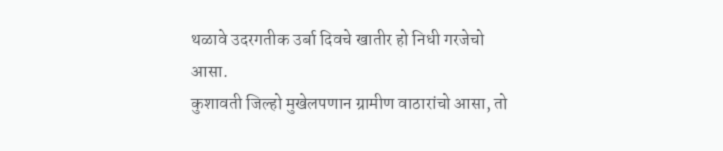थळावे उदरगतीक उर्बा दिवचे खातीर हो निधी गरजेचो आसा.
कुशावती जिल्हो मुखेलपणान ग्रामीण वाठारांचो आसा, तो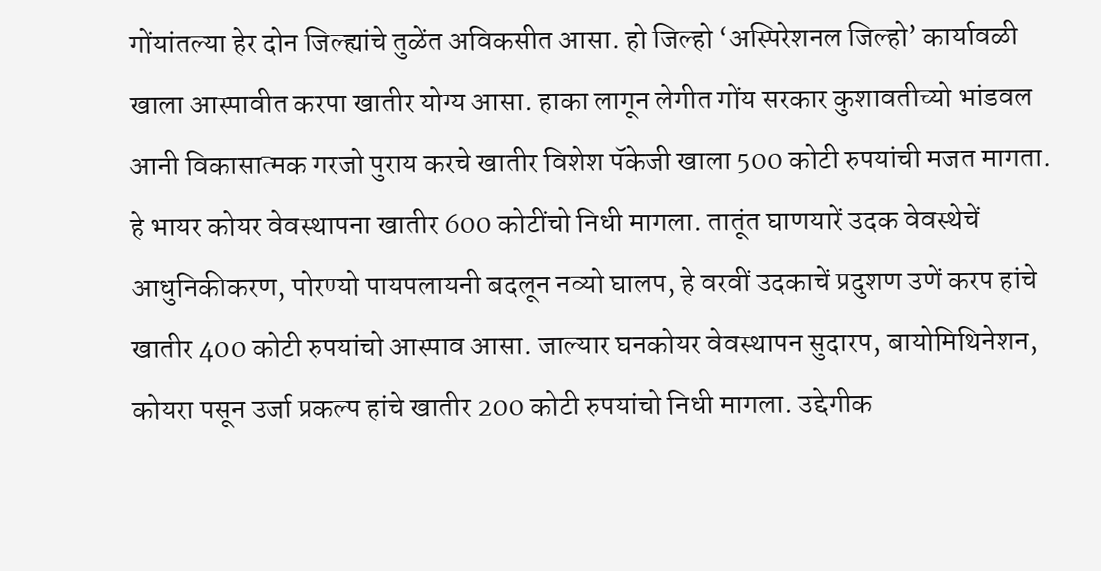गोंयांतल्या हेर दोन जिल्ह्यांचे तुळेंत अविकसीत आसा. हो जिल्हो ‘अस्पिरेशनल जिल्हो’ कार्यावळी खाला आस्पावीत करपा खातीर योग्य आसा. हाका लागून लेगीत गोंय सरकार कुशावतीच्यो भांडवल आनी विकासात्मक गरजो पुराय करचे खातीर विशेश पॅकेजी खाला 500 कोटी रुपयांची मजत मागता.
हे भायर कोयर वेवस्थापना खातीर 600 कोटींचो निधी मागला. तातूंत घाणयारें उदक वेवस्थेचें आधुनिकीकरण, पोरण्यो पायपलायनी बदलून नव्यो घालप, हे वरवीं उदकाचें प्रदुशण उणें करप हांचे खातीर 400 कोटी रुपयांचो आस्पाव आसा. जाल्यार घनकोयर वेवस्थापन सुदारप, बायोमिथिनेशन, कोयरा पसून उर्जा प्रकल्प हांचे खातीर 200 कोटी रुपयांचो निधी मागला. उद्देगीक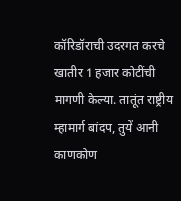कॉरिडॉराची उदरगत करचे खातीर 1 हजार कोटींची मागणी केल्या. तातूंत राष्ट्रीय म्हामार्ग बांदप, तुयें आनी काणकोण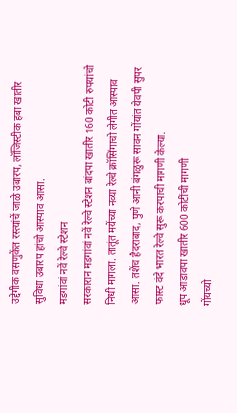उद्देगीक वसणुकेंत रस्त्यांचें जाळे उबारप, लॉजिस्टीक हबा खातीर सुविधा उबारप हांचो आस्पाव आसा.
मडगांवां नवें रेल्वे स्टेशन
सरकारान मडगांवां नवें रेल्वे स्टेशन बांदपा खातीर 160 कोटी रुपयांचो निधी मागला. तातूंत मयेंच्या नव्या रेल्वे क्रॉसिंगाचो लेगीत आस्पाव आसा. तशेंच हैदराबाद, पुणे आनी बंगळुरू सावन गोंयांत येवपी सुपर फास्ट वंदे भारत रेल्वे सुरू करपाची मागणी केल्या.
धूप आडावपा खातीर 600 कोटींची मागणी
गोंयच्यो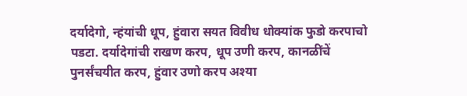दर्यादेगो, न्हंयांची धूप, हुंवारा सयत विवीध धोक्यांक फुडो करपाचो पडटा. दर्यादेगांची राखण करप, धूप उणी करप, कानळींचें पुनर्संचयीत करप, हुंवार उणो करप अश्या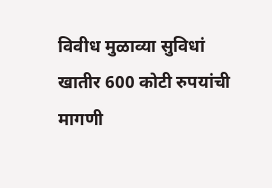विवीध मुळाव्या सुविधां खातीर 600 कोटी रुपयांची मागणी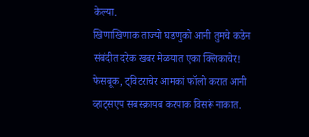केल्या.
खिणाखिणाक ताज्यो घडणुको आनी तुमचे कडेन संबंदीत दरेक खबर मेळयात एका क्लिकाचेर! फेसबूक, ट्विटराचेर आमकां फॉलो करात आनी व्हाट्सएप सबस्क्रायब करपाक विसरूं नाकात.